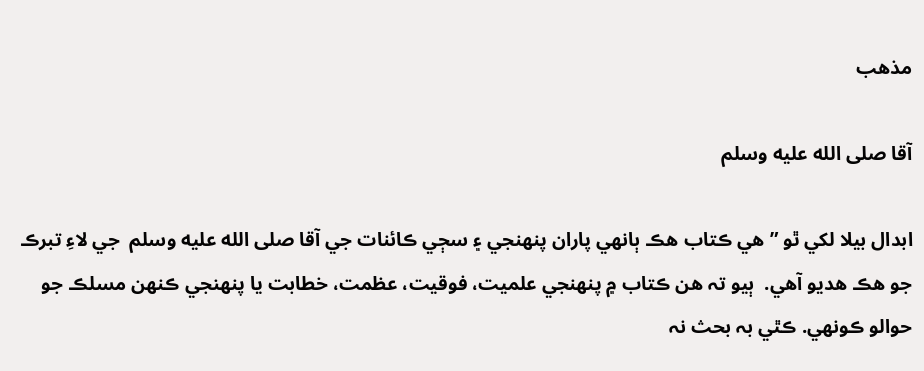مذهب

آقا صلى الله عليه وسلم

ابدال بيلا لکي ٿو ”هي ڪتاب هڪ ٻانھي پاران پنھنجي ۽ سڄي ڪائنات جي آقا صلى الله عليه وسلم  جي لاءِ تبرڪ جو هڪ هديو آهي.  ٻيو تہ هن ڪتاب ۾ پنھنجي علميت، فوقيت، عظمت، خطابت يا پنھنجي ڪنھن مسلڪ جو حوالو ڪونھي. ڪٿي بہ بحث نہ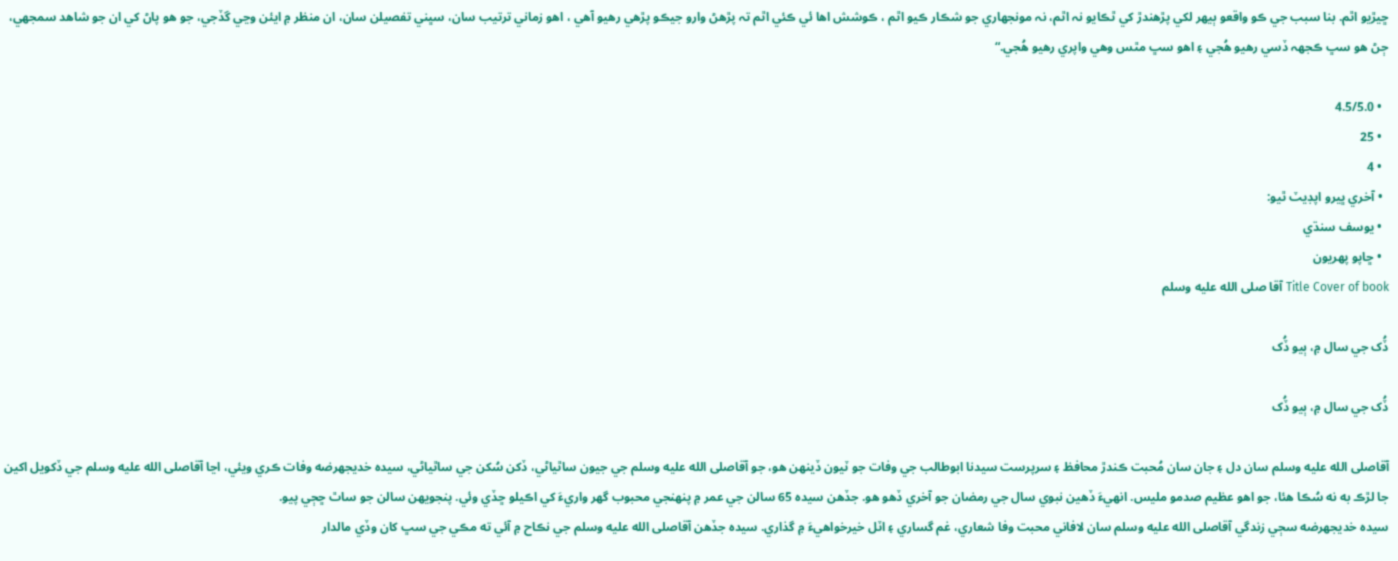ڇيڙيو اٿم. بنا سبب جي ڪو واقعو ٻيھر لکي پڙهندڙ کي ٿڪايو نہ اٿم، نہ مونجهاري جو شڪار ڪيو اٿم ، ڪوشش اها ئي ڪئي اٿم تہ پڙهڻ وارو جيڪو پڙهي رهيو آهي ، اهو زماني ترتيب سان، سڀني تفصيلن سان، ان منظر ۾ ايئن وڃي گڏجي، جو هو پاڻ کي ان جو شاهد سمجهي، ڄڻ هو سڀ ڪجهہ ڏسي رهيو هُجي ۽ اهو سڀ مٿس وهي واپري رهيو هُجي.“

  • 4.5/5.0
  • 25
  • 4
  • آخري ڀيرو اپڊيٽ ٿيو:
  • يوسف سنڌي
  • ڇاپو پھريون
Title Cover of book آقا صلى الله عليه وسلم

ڏُک جي سال ۾، ٻيو ڏُک

ڏُک جي سال ۾، ٻيو ڏُک

آقاصلى الله عليه وسلم سان دل ۽ جان سان مُحبت ڪندڙ محافظ ۽ سرپرست سيدنا ابوطالب جي وفات جو ٽيون ڏينهن هو، جو آقاصلى الله عليه وسلم جي جيون ساٿياڻي، ڏکن سُکن جي ساٿياڻي، سيده خديجهرضه وفات ڪري ويئي، اڃا آقاصلى الله عليه وسلم جي ڏکويل اکين جا لڙڪ به نه سُڪا هئا، جو اهو عظيم صدمو مليس. انهيءَ ڏهين نبوي سال جي رمضان جو آخري ڏهو هو. جڏهن سيده 65 سالن جي عمر ۾ پنهنجي محبوب گهر واريءَ کي اڪيلو ڇڏي وئي. پنجويهن سالن جو ساٿ ڇڄي پيو.
سيده خديجهرضه سڄي زندگي آقاصلى الله عليه وسلم سان لافاني محبت وفا شعاري، غم گساري ۽ اٽل خيرخواهيءَ ۾ گذاري. سيده جڏهن آقاصلى الله عليه وسلم جي نڪاح ۾ آئي ته مڪي جي سڀ کان وڏي مالدار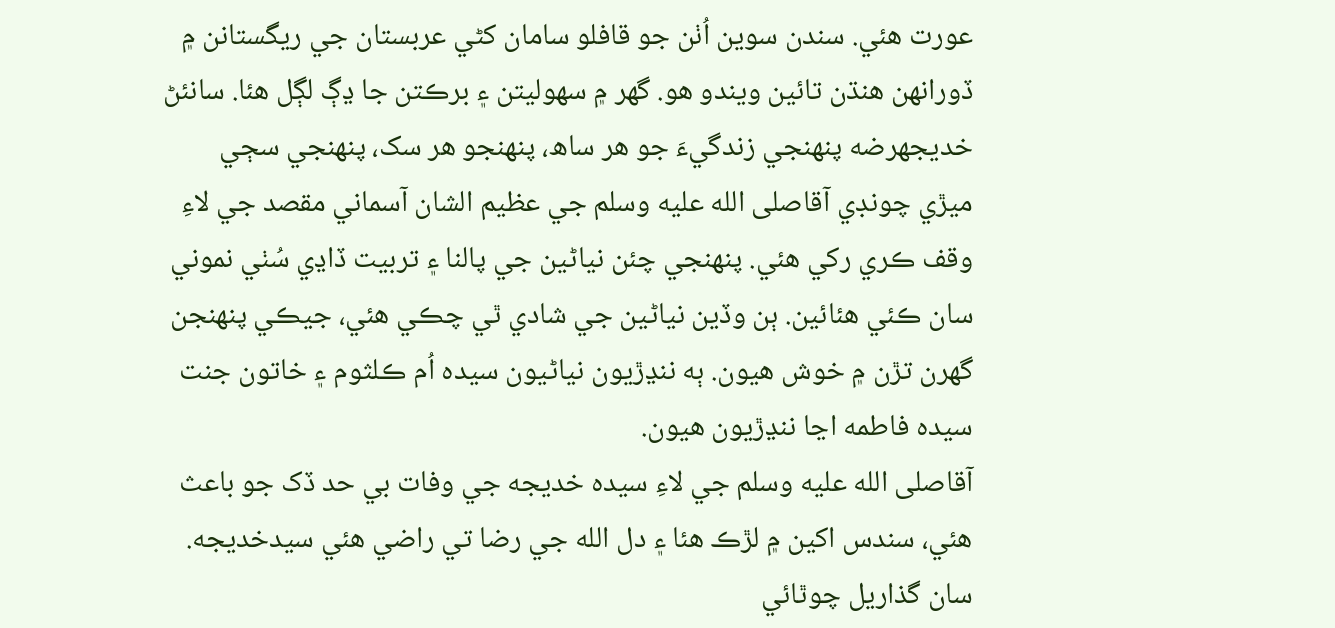عورت هئي. سندن سوين اُٺن جو قافلو سامان کڻي عربستان جي ريگستانن ۾ ڏورانهن هنڌن تائين ويندو هو. گهر ۾ سهوليتن ۽ برڪتن جا ڍڳ لڳل هئا. سانئڻ خديجهرضه پنهنجي زندگيءَ جو هر ساھ، پنهنجو هر سک، پنهنجي سڄي ميڙي چونڊي آقاصلى الله عليه وسلم جي عظيم الشان آسماني مقصد جي لاءِ وقف ڪري رکي هئي. پنهنجي چئن نياڻين جي پالنا ۽ تربيت ڏاڍي سُٺي نموني سان ڪئي هئائين. ٻن وڏين نياڻين جي شادي ٿي چڪي هئي، جيڪي پنهنجن گهرن تڙن ۾ خوش هيون. ٻه ننڍڙيون نياڻيون سيده اُم ڪلثوم ۽ خاتون جنت سيده فاطمه اڃا ننڍڙيون هيون.
آقاصلى الله عليه وسلم جي لاءِ سيده خديجه جي وفات بي حد ڏک جو باعث هئي، سندس اکين ۾ لڙڪ هئا ۽ دل الله جي رضا تي راضي هئي سيدخديجه. سان گذاريل چوٿائي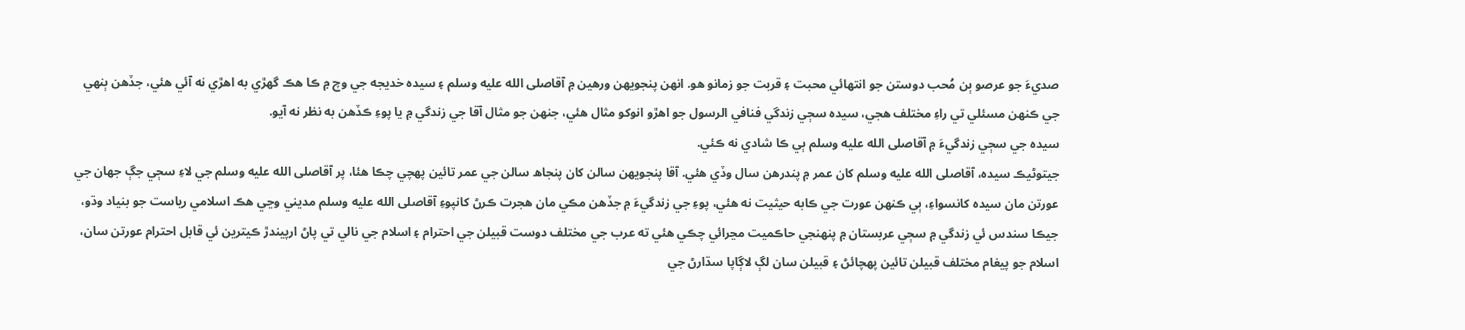صديءَ جو عرصو ٻن مُحب دوستن جو انتهائي محبت ۽ قربت جو زمانو هو. انهن پنجويهن ورهين ۾ آقاصلى الله عليه وسلم ۽ سيده خديجه جي وچ ۾ ڪا هڪ گهڙي به اهڙي نه آئي هئي، جڏهن ٻنهي جي ڪنهن مسئلي تي راءِ مختلف هجي، سيده سڄي زندگي فنافي الرسول جو اهڙو انوکو مثال هئي، جنهن جو مثال آقا جي زندگي ۾ يا پوءِ ڪڏهن به نظر نه آيو.
سيده جي سڄي زندگيءَ ۾ آقاصلى الله عليه وسلم ٻي ڪا شادي نه ڪئي.
جيتوڻيڪ سيده، آقاصلى الله عليه وسلم کان عمر ۾ پندرهن سال وڏي هئي. آقا پنجويهن سالن کان پنجاھ سالن جي عمر تائين پهچي چڪا هئا، پر آقاصلى الله عليه وسلم جي لاءِ سڄي جڳ جهان جي عورتن مان سيده کانسواءِ، ٻي ڪنهن عورت جي ڪابه حيثيت نه هئي، پوءِ جي زندگيءَ ۾ جڏهن مڪي مان هجرت ڪرڻ کانپوءِ آقاصلى الله عليه وسلم مديني وڃي هڪ اسلامي رياست جو بنياد وڌو، جيڪا سندس ئي زندگي ۾ سڄي عربستان ۾ پنهنجي حاڪميت مڃرائي چڪي هئي ته عرب جي مختلف دوست قبيلن جي احترام ۽ اسلام جي نالي تي پاڻ ارپيندڙ ڪيترين ئي قابل احترام عورتن سان، اسلام جو پيغام مختلف قبيلن تائين پهچائڻ ۽ قبيلن سان لڳ لاڳاپا سڌارڻ جي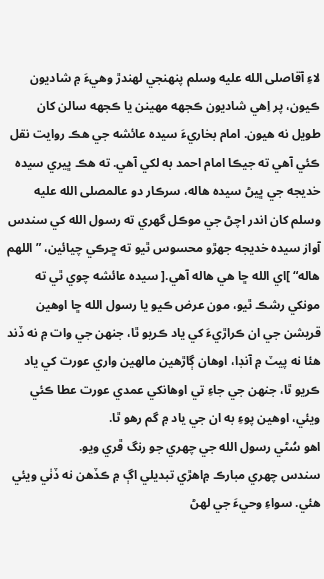لاءِ آقاصلى الله عليه وسلم پنهنجي لهندڙ وهيءَ ۾ شاديون ڪيون، پر اِهي شاديون ڪجهه مهينن يا ڪجهه سالن کان طويل نه هيون. امام بخاريءَ سيده عائشه جي هڪ روايت نقل ڪئي آهي ته جيڪا امام احمد به لکي آهي. ته هڪ ڀيري سيده خديجه جي ڀيڻ سيده هاله، سرڪار دو عالمصلى الله عليه وسلم کان اندر اچڻ جي موڪل گهري ته رسول الله کي سندس آواز سيده خديجه جهڙو محسوس ٿيو ته ڇرڪي چيائين، ”اللھم هاله“ ]اي الله ڇا هي هاله آهي.[ سيده عائشه چوي ٿي ته مونکي رشڪ ٿيو، مون عرض ڪيو يا رسول الله ڇا اوهين قريشن جي ان ڪراڙيءَ کي ياد ڪريو ٿا، جنهن جي وات ۾ نه ڏند هئا نه پيٽ ۾ آنڊا، اوهان ڳاڙهين مالهين واري عورت کي ياد ڪريو ٿا، جنهن جي جاءِ تي اوهانکي عمدي عورت عطا ڪئي ويئي، اوهين پوءِ به ان جي ياد ۾ گم رهو ٿا.
اهو سُڻي رسول الله جي چهري جو رنگ ڦري ويو.
سندس چهري مبارڪ ۾اهڙي تبديلي اڳ ۾ ڪڏهن نه ڏٺي ويئي هئي. سواءِ وحيءَ جي لهڻ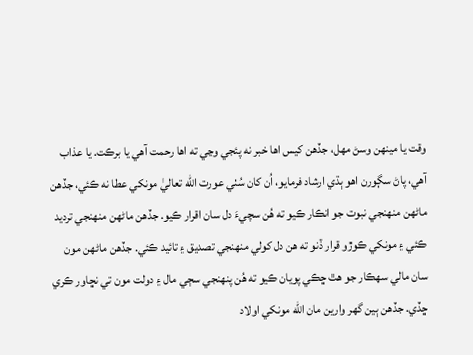وقت يا مينهن وسڻ مهل، جڏهن کيس اها خبر نه پئجي وڃي ته اها رحمت آهي يا برڪت. يا عذاب آهي، پاڻ سڳورن اهو ٻڌي ارشاد فرمايو، اُن کان سُٺي عورت الله تعاليٰ مونکي عطا نه ڪئي، جڏهن ماڻهن منهنجي نبوت جو انڪار ڪيو ته هُن سچيءَ دل سان اقرار ڪيو. جڏهن ماڻهن منهنجي ترديد ڪئي ۽ مونکي ڪوڙو قرار ڏنو ته هن دل کولي منهنجي تصديق ۽ تائيد ڪئي. جڏهن ماڻهن مون سان مالي سهڪار جو هٿ ڇڪي پويان ڪيو ته هُن پنهنجي سڄي مال ۽ دولت مون تي نڇاور ڪري ڇڏي. جڏهن ٻين گهر وارين مان الله مونکي اولاد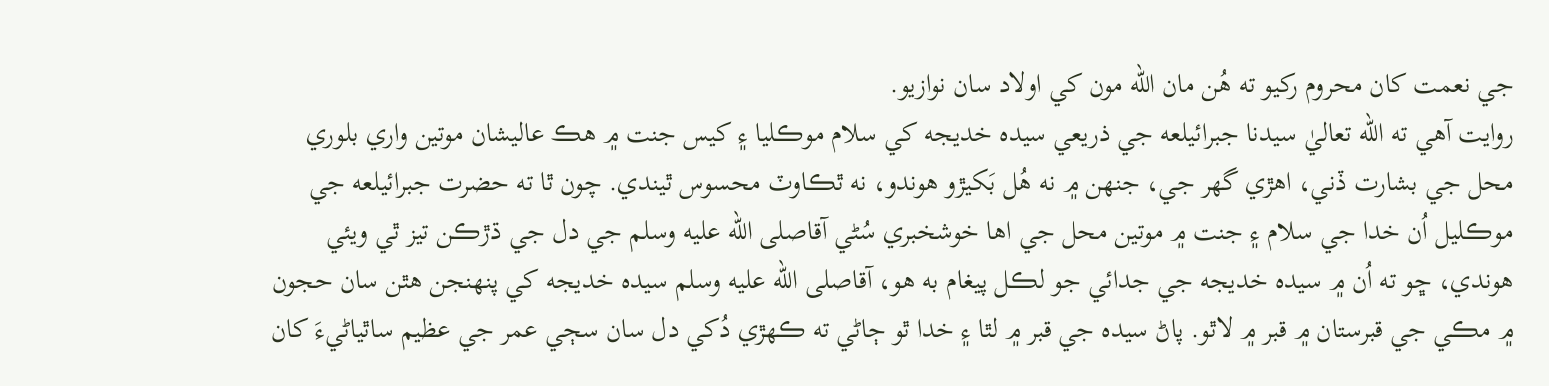جي نعمت کان محروم رکيو ته هُن مان الله مون کي اولاد سان نوازيو.
روايت آهي ته الله تعاليٰ سيدنا جبرائيلعه جي ذريعي سيده خديجه کي سلام موڪليا ۽ کيس جنت ۾ هڪ عاليشان موتين واري بلوري محل جي بشارت ڏني، اهڙي گهر جي، جنهن ۾ نه هُل بَکيڙو هوندو، نه ٿڪاوٽ محسوس ٿيندي. چون ٿا ته حضرت جبرائيلعه جي موڪليل اُن خدا جي سلام ۽ جنت ۾ موتين محل جي اها خوشخبري سُڻي آقاصلى الله عليه وسلم جي دل جي ڌڙڪن تيز ٿي ويئي هوندي، ڇو ته اُن ۾ سيده خديجه جي جدائي جو لڪل پيغام به هو، آقاصلى الله عليه وسلم سيده خديجه کي پنهنجن هٿن سان حجون ۾ مڪي جي قبرستان ۾ قبر ۾ لاٿو. پاڻ سيده جي قبر ۾ لٿا ۽ خدا ٿو ڄاڻي ته ڪهڙي دُکي دل سان سڄي عمر جي عظيم ساٿياڻيءَ کان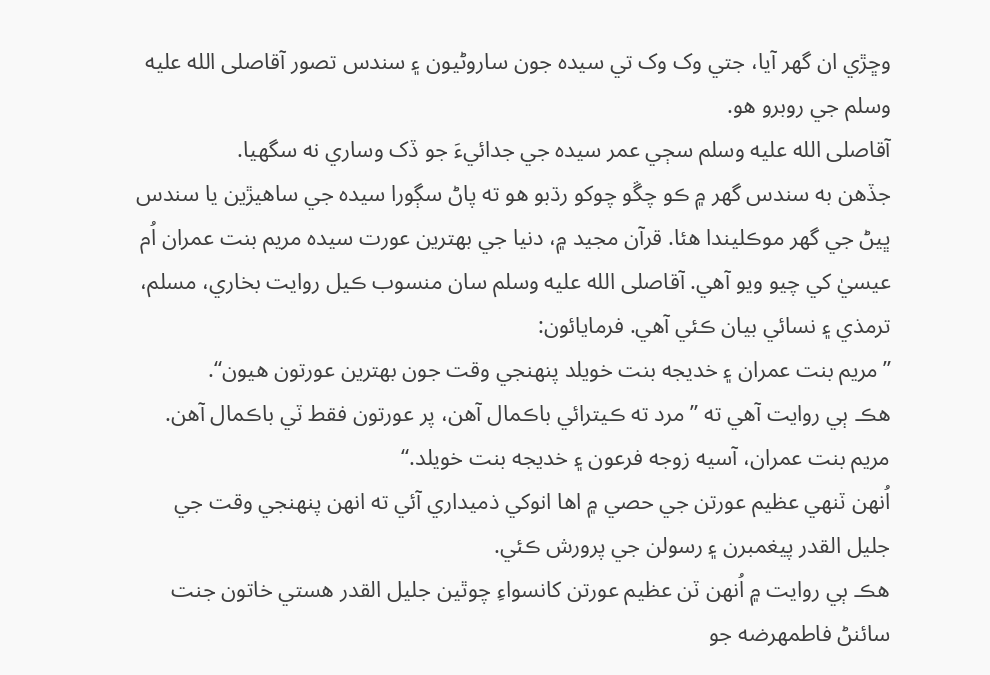وڇڙي ان گهر آيا، جتي وک وک تي سيده جون ساروڻيون ۽ سندس تصور آقاصلى الله عليه وسلم جي روبرو هو.
آقاصلى الله عليه وسلم سڄي عمر سيده جي جدائيءَ جو ڏک وساري نه سگهيا.
جڏهن به سندس گهر ۾ ڪو چڱو چوکو رڌبو هو ته پاڻ سڳورا سيده جي ساهيڙين يا سندس ڀيڻ جي گهر موڪليندا هئا. قرآن مجيد ۾، دنيا جي بهترين عورت سيده مريم بنت عمران اُم عيسيٰ کي چيو ويو آهي. آقاصلى الله عليه وسلم سان منسوب ڪيل روايت بخاري، مسلم، ترمذي ۽ نسائي بيان ڪئي آهي. فرمايائون:
”مريم بنت عمران ۽ خديجه بنت خويلد پنهنجي وقت جون بهترين عورتون هيون“.
هڪ ٻي روايت آهي ته ”مرد ته ڪيترائي باڪمال آهن، پر عورتون فقط ٽي باڪمال آهن. مريم بنت عمران، آسيه زوجه فرعون ۽ خديجه بنت خويلد.“
اُنهن ٽنهي عظيم عورتن جي حصي ۾ اها انوکي ذميداري آئي ته انهن پنهنجي وقت جي جليل القدر پيغمبرن ۽ رسولن جي پرورش ڪئي.
هڪ ٻي روايت ۾ اُنهن ٽن عظيم عورتن کانسواءِ چوٿين جليل القدر هستي خاتون جنت سائنڻ فاطمهرضه جو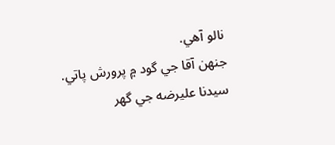نالو آهي.
جنهن آقا جي گود ۾ پرورش پاتي.
سيدنا عليرضه جي گهر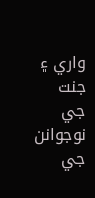واري ۽ جنت جي نوجوانن جي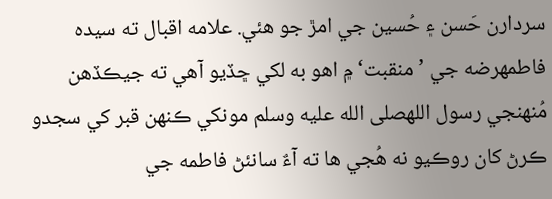سردارن حَسن ۽ حُسين جي امڙ جو هئي. علامه اقبال ته سيده فاطمهرضه جي ’منقبت‘ ۾ اهو به لکي ڇڏيو آهي ته جيڪڏهن مُنهنجي رسول اللهصلى الله عليه وسلم مونکي ڪنهن قبر کي سجدو ڪرڻ کان روڪيو نه هُجي ها ته آءٌ سانئڻ فاطمه جي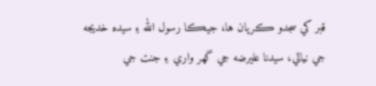قبر کي سجدو ڪريان ها، جيڪا رسول الله ۽ سيده خديجه جي نياڻي، سيدنا عليرضه جي گهر واري ۽ جنت جي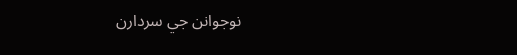نوجوانن جي سردارن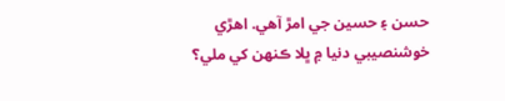حسن ۽ حسين جي امڙ آهي. اهڙي خوشنصيبي دنيا ۾ ڀلا ڪنهن کي ملي؟